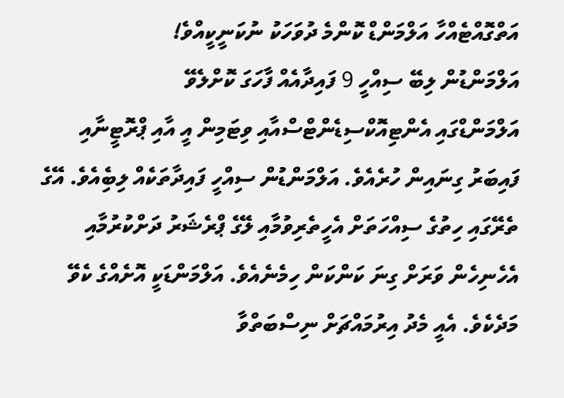އަތްގޮއްޓެއްހާ އަލްމަންޑް ކޮންމެ ދުވަހަކު ނުކަނީކީއްވެ!
އަލްމަންޑުން ލިބޭ ސިއްހީ 9 ފައިދާއެއް ފާހަގަ ކޮށްލެވޭ
އަލްމަންޑްގައި އެންޓިއޮކްސިޑެންޓްސްއާއި ވިޓަމިން އީ އާއި ޕްރޮޓީނާއި ފައިބަރު ގިނައިން ހުރެއެވެ. އަލްމަންޑުން ސިއްހީ ފައިދާތަކެއް ލިބިެއެވެ. އޭގެ ތެރޭގައި ހިތުގެ ސިއްހަތަށް އެހީތެރިވުމާއި ލޭގެ ޕްރެޝަރު ދަށްކުރުމާއި އެހެނިހެން ވަރަށް ގިނަ ކަންކަން ހިމެނެއެވެ. އަލްމަންޑަކީ އޮށެއްގެ ކެވޭ މަދެކެވެ. އެއީ މެދު އިރުމައްޗަށް ނިސްބަތްވާ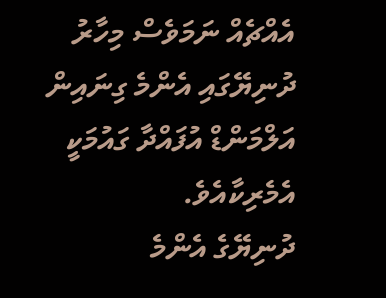އެއްޗެއް ނަމަވެސް މިހާރު ދުނިޔޭގައި އެންމެ ގިނައިން އަލްމަންޑް އުފައްދާ ގައުމަކީ އެމެރިކާއެވެ.
ދުނިޔޭގެ އެންމެ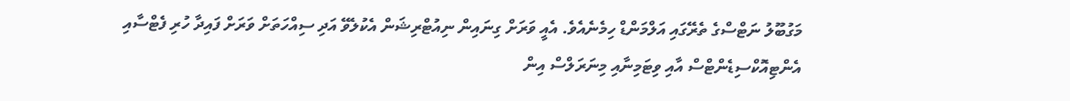މަގުބޫލު ނަޓްސްގެ ތެރޭގައި އަލްމަންޑް ހިމެނެއެވެ. އެއީ ވަރަށް ގިނައިން ނިއުޓްރިޝަން އެކުލެވޭ އަދި ސިއްހަތަށް ވަރަށް ފައިދާ ހުރި ފެޓްސާއި އެންޓިއޮކްސިޑެންޓްސް އާއި ވިޓަމިނާއި މިނަރަލްސް އިން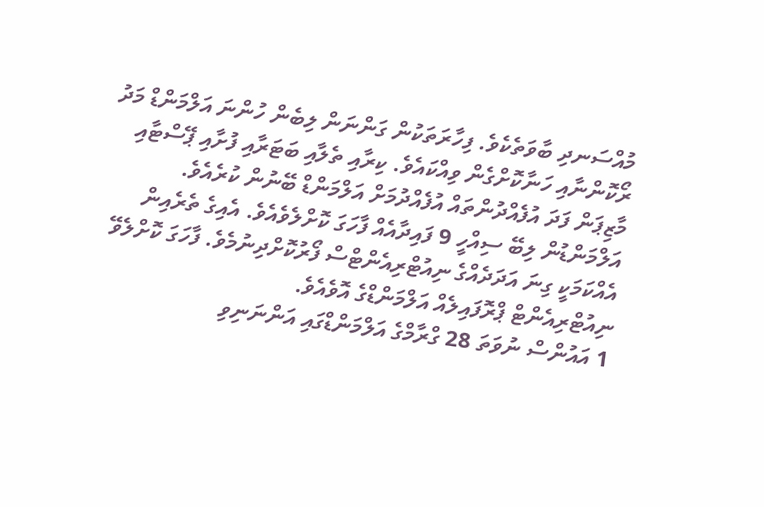މުއްސަނދި ބާވަތެކެވެ. ފިހާރަތަކުން ގަންނަން ލިބެން ހުންނަ އަލްމަންޑް މަދު ރޯކޮންނާއި ހަނާކޮށްގެން ވިއްކައެވެ. ކިރާއި ތެލާއި ބަޓަރާއި ފުށާއި ޕޭސްޓާއި މާޒިޕަން ފަދަ އުފެއްދުންތައް އުފެއްދުމަށް އަލްމަންޑް ބޭނުން ކުރެއެވެ.
އަލްމަންޑުން ލިބޭ ސިއްހީ 9 ފައިދާއެއް ފާހަގަ ކޮށްލެވެއެވެ. އެއިގެ ތެރެއިން އެއްކަމަކީ ގިނަ އަދަދެއްގެ ނިއުޓްރިއެންޓްސް ފޯރުކޮށްދިނުމެވެ. ފާހަގަ ކޮށްލެވޭ ނިއުޓްރިއެންޓް ޕްރޮފައިލެއް އަލްމަންޑްގެ އޮވެއެވެ.
1 އައުންސް ނުވަތަ 28 ގްރާމްގެ އަލްމަންޑްގައި އަންނަނިވި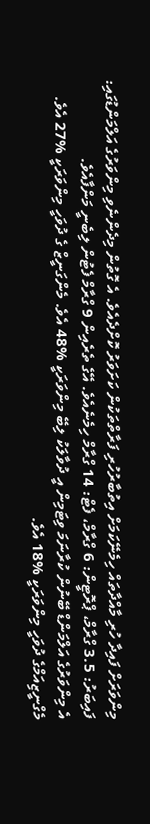މިންވަރަށް ފައިދާ ހުރި މާއްދާތައް ހިމެނޭކަމަށް އިތުބާރުހުރި ފަރާތްތަކުން ކަށަވަރު ކޮށްދެއެވެ. އެ ގޮތުން މިދެންނެވި މިންވަރުގެ އަލްމަންޑުގައި:
ފައިބަރު: 3.5 ގްރާމް، ޕްރޮޓީން: 6 ގްރާމް، ފެޓް: 14 ގްރާމް ހިމެނެއެވެ. އޭގެ ތެރެއިން 9 ގްރާމް ފެޓުން ލިބެނީ މަންފާއެވެ.
އެ މިންވަރުގެ އަލްމަންޑް ބޭނުން ކުރާނަމަ ވިޓަމިން އީ ދުވާލަކު ލިބޭ މިންވަރަކީ %48 އެވެ. މެންގަނީޒް ގެ ދުވަހީ މިންވަރަކީ %27 އެވެ. މެގްނީޒިއަމްގެ ދުވަހީ މިންވަރަކީ %18 އެވެ.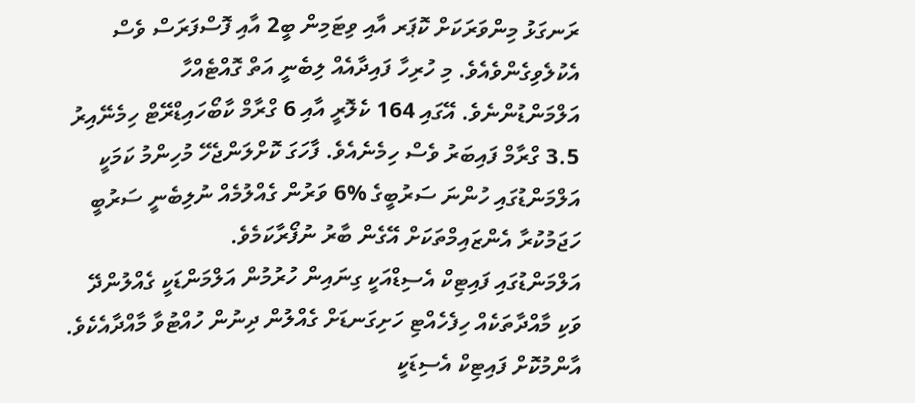ރަނގަޅު މިންވަރަކަށް ކޮޕަރ އާއި ވިޓަމިން ބީ2 އާއި ފޮސްފަރަސް ވެސް އެކުލެވިގެންވެއެވެ. މި ހުރިހާ ފައިދާއެއް ލިބެނީ އަތް ގޮއްޓެއްހާ އަލްމަންޑުންނެވެ. އޭގައި 164 ކެލޮރީ އާއި 6 ގްރާމް ކާބޯހައިޑްރޭޓް ހިމެނޭއިރު 3.5 ގްރާމް ފައިބަރު ވެސް ހިމެނެއެވެ. ފާހަގަ ކޮށްލަންޖެހޭ މުހިންމު ކަމަކީ އަލްމަންޑުގައި ހުންނަ ސަރުބީގެ %6 ވަރުން ގެއްލުމެއް ނުލިބެނީ ސަރުބީ ހަޖަމުކުރާ އެންޒައިމްތަކަށް އޭގެން ބާރު ނުފޯރާކަމެވެ.
އަލްމަންޑުގައި ފައިޓިކް އެސިޑްއަކީ ގިނައިން ހުރުމުން އަލްމަންޑަކީ ގެއްލުންދޭ ވަކި މާއްދާތަކެއް ހިފެހެއްޓި ހަށިގަނޑަށް ގެއްލުން ދިނުން ހުއްޓުވާ މާއްދާއެކެވެ. އާންމުކޮށް ފައިޓިކް އެސިޑަކީ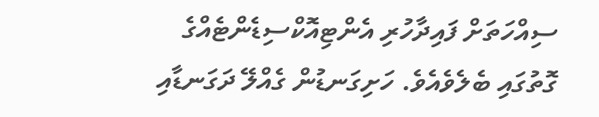ސިއްހަތަށް ފައިދާހުރި އެންޓިއޮކްސިޑެންޓެއްގެ ގޮތުގައި ބެލެވެއެވެ. ހަށިގަނޑުން ގެއްލޭ ދަގަނޑާއި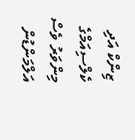ޒިންކް އަދި ކެލްސިއަމްގެ މިންވަރު ވެސް އަލްމަންޑުން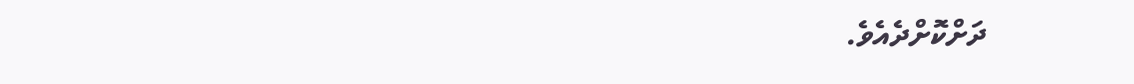ދަށްކޮށްދެއެވެ.